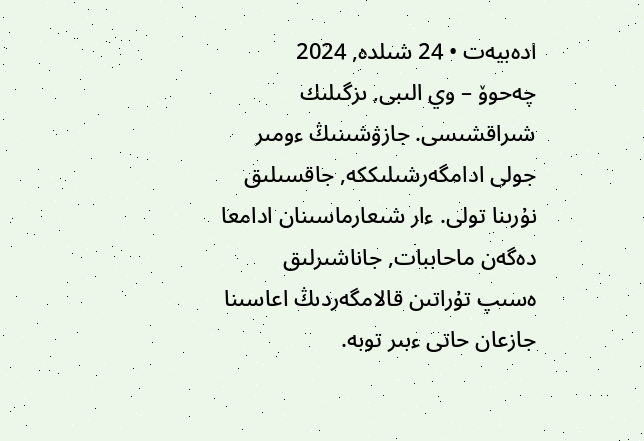ادەبيەت • 24 شىلدە, 2024
چەحوۆ – وي الىبى, ىزگىلىك شىراقشىسى. جازۋشىنىڭ ءومىر جولى ادامگەرشىلىككە, جاقسىلىق نۇرىنا تولى. ءار شىعارماسىنان ادامعا دەگەن ماحاببات, جاناشىرلىق ەسىپ تۇراتىن قالامگەردىڭ اعاسىنا جازعان حاتى ءبىر توبە.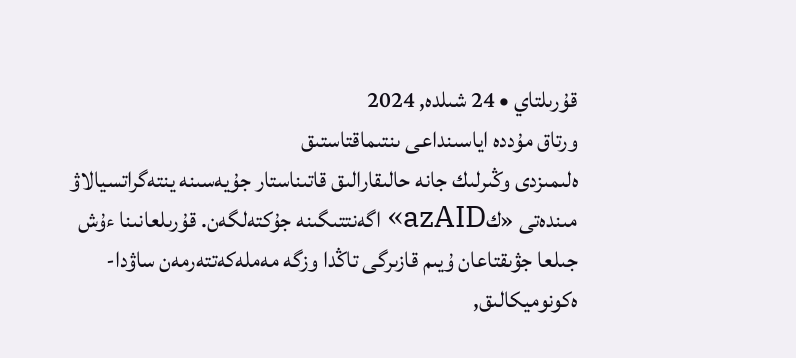قۇرىلتاي • 24 شىلدە, 2024
ورتاق مۇددە اياسىنداعى ىنتىماقتاستىق
ەلىمىزدى وڭىرلىك جانە حالىقارالىق قاتىناستار جۇيەسىنە ينتەگراتسيالاۋ مىندەتى «كazAID» اگەنتتىگىنە جۇكتەلگەن. قۇرىلعانىنا ءۇش جىلعا جۋىقتاعان ۇيىم قازىرگى تاڭدا وزگە مەملەكەتتەرمەن ساۋدا-ەكونوميكالىق,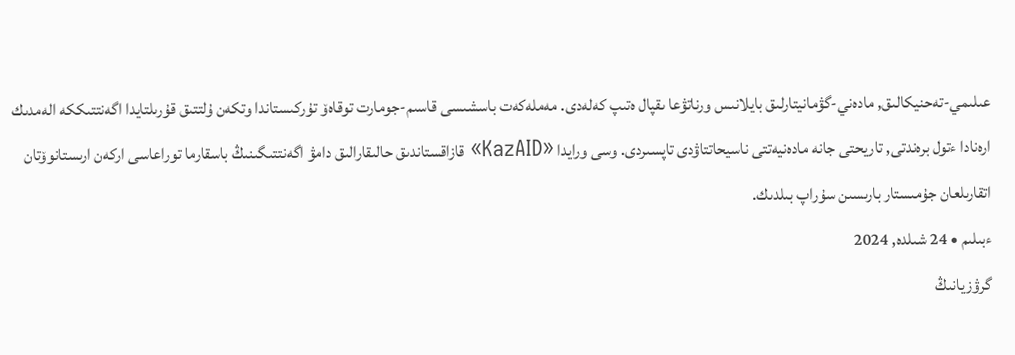عىلىمي-تەحنيكالىق, مادەني-گۋمانيتارلىق بايلانىس ورناتۋعا ىقپال ەتىپ كەلەدى. مەملەكەت باسشىسى قاسىم-جومارت توقاەۆ تۇركىستاندا وتكەن ۇلتتىق قۇرىلتايدا اگەنتتىككە الەمدىك ارەنادا ءتول برەندتى, تاريحتى جانە مادەنيەتتى ناسيحاتتاۋدى تاپسىردى. وسى ورايدا «KazAID» قازاقستاندىق حالىقارالىق دامۋ اگەنتتىگىنىڭ باسقارما توراعاسى اركەن ارىستانوۆتان اتقارىلعان جۇمىستار بارىسىن سۇراپ بىلدىك.
ءبىلىم • 24 شىلدە, 2024
گرۋزيانىڭ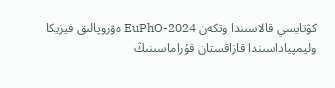كۋتايسي قالاسىندا وتكەن EuPhO-2024 ەۋروپالىق فيزيكا وليمپياداسىندا قازاقستان قۇراماسىنىڭ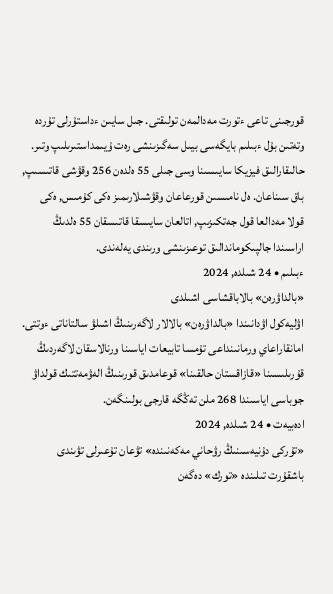قورجىنى تاعى ءتورت مەدالمەن تولىقتى. جىل سايىن ءداستۇرلى تۇردە وتەتىن بۇل ءبىلىم بايگەسى بيىل سەگىزىنشى رەت ۇيىمداستىرىلىپ وتىر. حالىقارالىق فيزيكا سايىسىنا وسى جىلى 55 ەلدەن 256 وقۋشى قاتىسىپ, باق سىناعان. ەل نامىسىن قورعاعان وقۋشىلارىمىز ەكى كۇمىس, ەكى قولا مەدالعا قول جەتكىزىپ, اتالعان سايىسقا قاتىسقان 55 ەلدىڭ اراسىندا جالپىكوماندالىق توعىزىنشى ورىندى يەلەندى.
ءبىلىم • 24 شىلدە, 2024
«بالداۋرەن» بالاباقشاسى اشىلدى
اۋليەكول اۋدانىندا «بالداۋرەن» بالالار لاگەرىنىڭ اشىلۋ سالتاناتى ءوتتى. امانقاراعاي ورمانىنداعى تۇمسا تابيعات اياسىنا ورنالاسقان لاگەردىڭ قۇرىلىسىنا «قازاقستان حالقىنا» قوعامدىق قورىنىڭ الەۋمەتتىك قولداۋ جوباسى اياسىندا 268 ملن تەڭگە قارجى بولىنگەن.
ادەبيەت • 24 شىلدە, 2024
«تۇركى دۇنيەسىنىڭ رۋحاني مەكەنىندە» تۋعان تۇعىرلى تۋىندى
باشقۇرت تىلىندە «تورك» دەگەن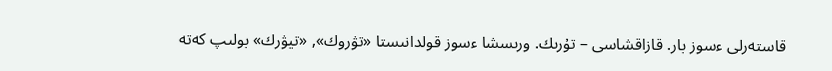قاستەرلى ءسوز بار. قازاقشاسى – تۇرىك. ورىسشا ءسوز قولدانىستا «تۋروك», «تيۋرك» بولىپ كەتە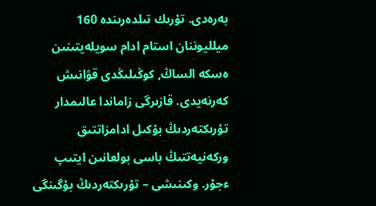بەرەدى. تۇرىك تىلدەرىندە 160 ميلليوننان استام ادام سويلەيتىنىن ەسكە الساڭ, كوڭىلىڭدى قۋانىش كەرنەيدى. قازىرگى زاماندا عالىمدار تۇرىكتەردىڭ بۇكىل ادامزاتتىق وركەنيەتتىڭ باسى بولعانىن ايتىپ ءجۇر. وكىنىشى – تۇرىكتەردىڭ بۇگىنگى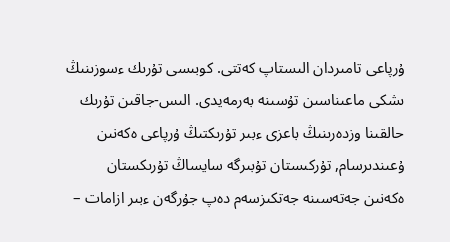ۇرپاعى تامىردان الىستاپ كەتتى. كوبىسى تۇرىك ءسوزىنىڭ ىشكى ماعىناسىن تۇسىنە بەرمەيدى. الىس-جاقىن تۇرىك حالقىنا وزدەرىنىڭ باعزى ءبىر تۇرىكتىڭ ۇرپاعى ەكەنىن ۇعىندىرسام, تۇركىستان تۇبىرگە سايساڭ تۇرىكستان ەكەنىن جەتەسىنە جەتكىزسەم دەپ جۇرگەن ءبىر ازامات –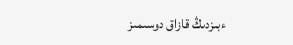ءبىزدىڭ قازاق دوسىمىز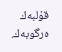قۇلبەك ەرگوبەك.